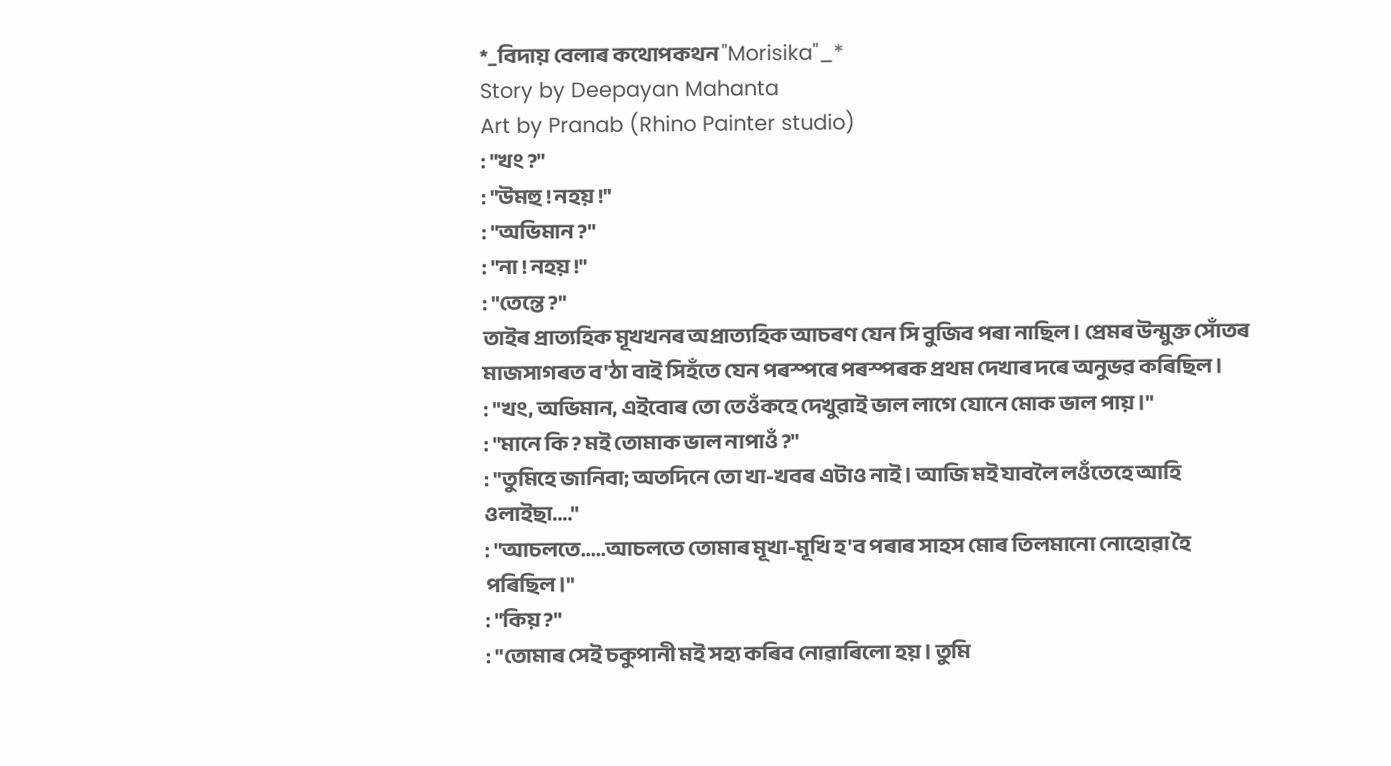*_বিদায় বেলাৰ কথোপকথন "Morisika"_*
Story by Deepayan Mahanta
Art by Pranab (Rhino Painter studio)
: "খং ?"
: "উমহু ! নহয় !"
: "অভিমান ?"
: "না ! নহয় !"
: "তেন্তে ?"
তাইৰ প্ৰাত্যহিক মূখখনৰ অপ্ৰাত্যহিক আচৰণ যেন সি বুজিব পৰা নাছিল। প্ৰেমৰ উন্মুক্ত সোঁতৰ মাজসাগৰত ব'ঠা বাই সিহঁতে যেন পৰস্পৰে পৰস্পৰক প্ৰথম দেখাৰ দৰে অনুভৱ কৰিছিল।
: "খং, অভিমান, এইবোৰ তো তেওঁকহে দেখুৱাই ভাল লাগে যোনে মোক ভাল পায়।"
: "মানে কি ? মই তোমাক ভাল নাপাওঁ ?"
: "তুমিহে জানিবা; অতদিনে তো খা-খবৰ এটাও নাই। আজি মই যাবলৈ লওঁতেহে আহি ওলাইছা...."
: "আচলতে.....আচলতে তোমাৰ মূখা-মূখি হ'ব পৰাৰ সাহস মোৰ তিলমানো নোহোৱা হৈ পৰিছিল।"
: "কিয় ?"
: "তোমাৰ সেই চকুপানী মই সহ্য কৰিব নোৱাৰিলো হয়। তুমি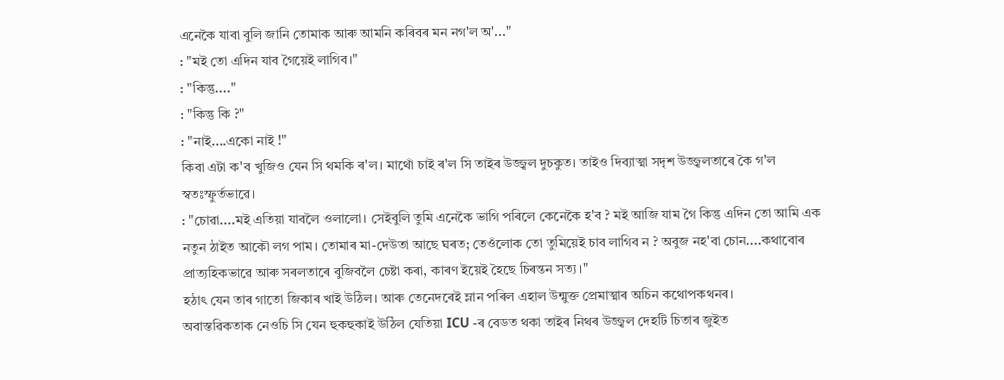এনেকৈ যাবা বুলি জানি তোমাক আৰু আমনি কৰিবৰ মন নগ'ল অ'..."
: "মই তো এদিন যাব গৈয়েই লাগিব।"
: "কিন্তু...."
: "কিন্তু কি ?"
: "নাই....একো নাই !"
কিবা এটা ক'ব খুজিও যেন সি থমকি ৰ'ল। মাথোঁ চাই ৰ'ল সি তাইৰ উজ্জ্বল দুচকুত। তাইও দিব্যাত্মা সদৃশ উজ্জ্বলতাৰে কৈ গ'ল স্বতঃস্ফুৰ্তভাৱে।
: "চোৱা....মই এতিয়া যাবলৈ ওলালো। সেইবুলি তুমি এনেকৈ ভাগি পৰিলে কেনেকৈ হ'ব ? মই আজি যাম গৈ কিন্তু এদিন তো আমি এক নতুন ঠাইত আকৌ লগ পাম। তোমাৰ মা-দেউতা আছে ঘৰত; তেওঁলোক তো তুমিয়েই চাব লাগিব ন ? অবুজ নহ'বা চোন....কথাবোৰ প্ৰাত্যহিকভাৱে আৰু সৰলতাৰে বুজিবলৈ চেষ্টা কৰা, কাৰণ ইয়েই হৈছে চিৰন্তন সত্য।"
হঠাৎ যেন তাৰ গাতো জিকাৰ খাই উঠিল। আৰু তেনেদৰেই ম্লান পৰিল এহাল উন্মুক্ত প্ৰেমাত্মাৰ অচিন কথোপকথনৰ।
অবাস্তৱিকতাক নেওচি সি যেন হুকহুকাই উঠিল যেতিয়া ICU -ৰ বেডত থকা তাইৰ নিথৰ উজ্জ্বল দেহটি চিতাৰ জুইত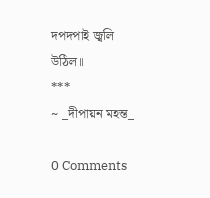দপদপাই জ্বলি উঠিল॥
***
~ _দীপায়ন মহন্ত_

0 Comments